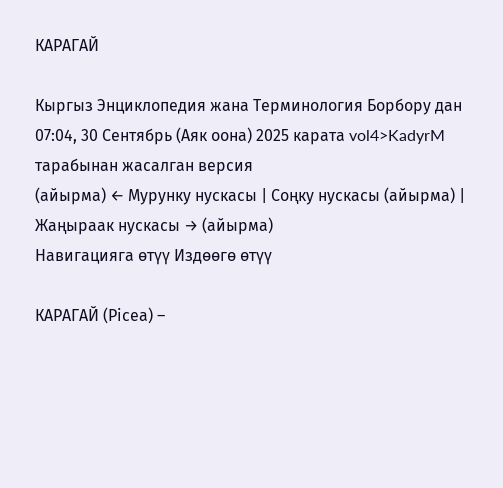КАРАГАЙ

Кыргыз Энциклопедия жана Терминология Борбору дан
07:04, 30 Сентябрь (Аяк оона) 2025 карата vol4>KadyrM тарабынан жасалган версия
(айырма) ← Мурунку нускасы | Соңку нускасы (айырма) | Жаңыраак нускасы → (айырма)
Навигацияга өтүү Издөөгө өтүү

КАРАГАЙ (Рiсеа) –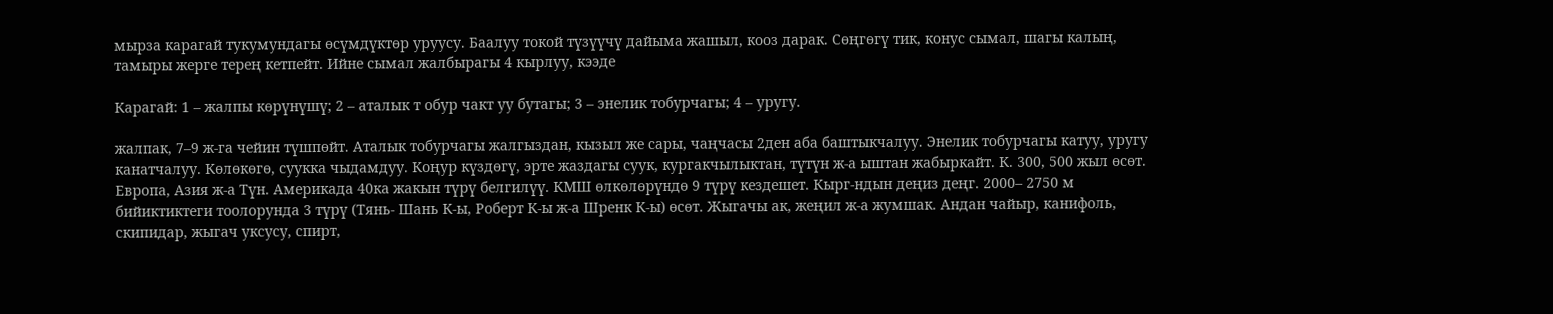мырза карагай тукумундагы өсүмдүктөр уруусу. Баалуу токой түзүүчү дайыма жашыл, кооз дарак. Сөңгөгү тик, конус сымал, шагы калың, тамыры жерге терең кетпейт. Ийне сымал жалбырагы 4 кырлуу, кээде

Карагай: 1 – жалпы көрүнүшү; 2 – аталык т обур чакт уу бутагы; 3 – энелик тобурчагы; 4 – уругу.

жалпак, 7–9 ж-га чейин түшпөйт. Аталык тобурчагы жалгыздан, кызыл же сары, чаңчасы 2ден аба баштыкчалуу. Энелик тобурчагы катуу, уругу канатчалуу. Көлөкөгө, суукка чыдамдуу. Коңур күздөгү, эрте жаздагы суук, кургакчылыктан, түтүн ж-а ыштан жабыркайт. К. 300, 500 жыл өсөт. Европа, Азия ж-а Түн. Америкада 40ка жакын түрү белгилүү. КМШ өлкөлөрүндө 9 түрү кездешет. Кырг-ндын деңиз деңг. 2000– 2750 м бийиктиктеги тоолорунда 3 түрү (Тянь- Шань К-ы, Роберт К-ы ж-а Шренк К-ы) өсөт. Жыгачы ак, жеңил ж-а жумшак. Андан чайыр, канифоль, скипидар, жыгач уксусу, спирт,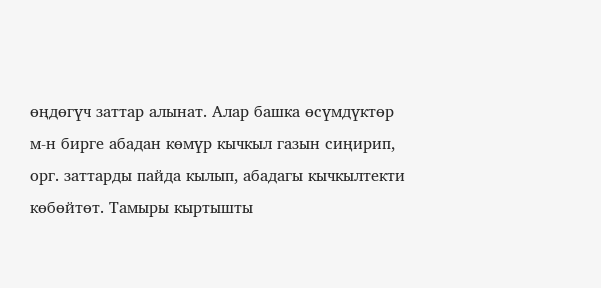өңдөгүч заттар алынат. Алар башка өсүмдүктөр м-н бирге абадан көмүр кычкыл газын сиңирип, орг. заттарды пайда кылып, абадагы кычкылтекти көбөйтөт. Тамыры кыртышты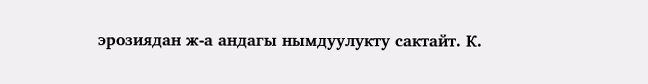эрозиядан ж-а андагы нымдуулукту сактайт. К.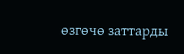өзгөчө заттарды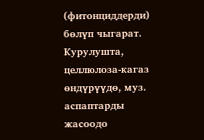(фитонциддерди) бөлүп чыгарат. Курулушта, целлюлоза-кагаз өндүрүүдө, муз. аспаптарды жасоодо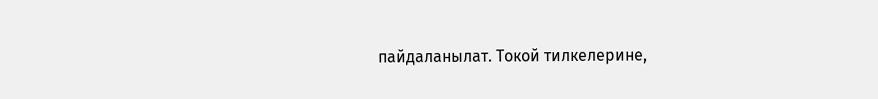пайдаланылат. Токой тилкелерине,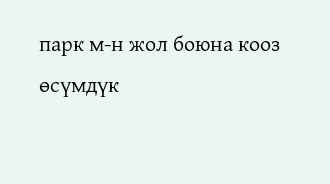парк м-н жол боюна кооз өсүмдүк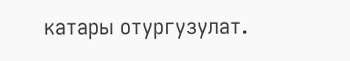катары отургузулат.